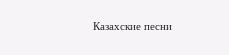Казахские песни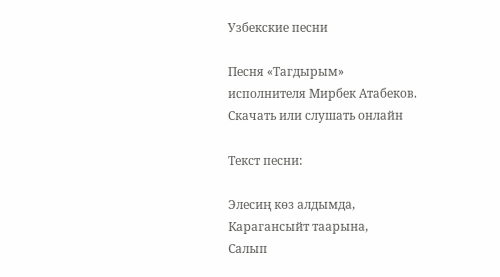Узбекские песни

Песня «Тагдырым»
исполнителя Мирбек Атабеков.
Скачать или слушать онлайн

Текст песни:

Элесиң көз алдымда,
Карагансыйт таарына,
Салып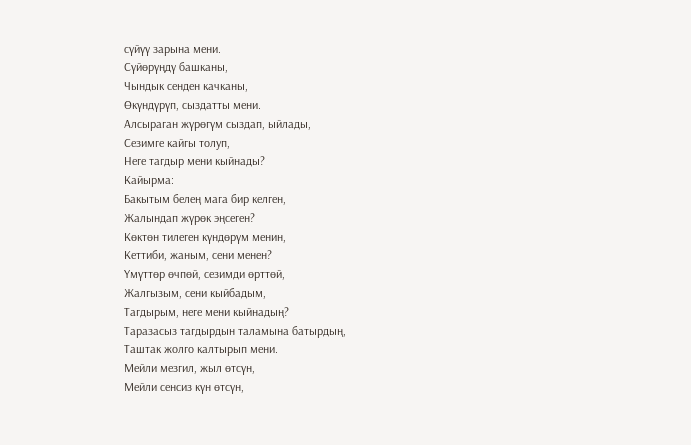сүйүү зарына мени.
Сүйөрүңдү башканы,
Чындык сенден качканы,
Өкүндүрүп, сыздатты мени.
Алсыраган жүрөгүм сыздап, ыйлады,
Сезимге кайгы толуп,
Неге тагдыр мени кыйнады?
Кайырма:
Бакытым белең мага бир келген,
Жалындап жүрөк эңсеген?
Көктөн тилеген күндөрүм менин,
Кеттиби, жаным, сени менен?
Үмүттөр өчпөй, сезимди өрттөй,
Жалгызым, сени кыйбадым,
Тагдырым, неге мени кыйнадың?
Таразасыз тагдырдын таламына батырдың,
Таштак жолго калтырып мени.
Мейли мезгил, жыл өтсүн,
Мейли сенсиз күн өтсүн,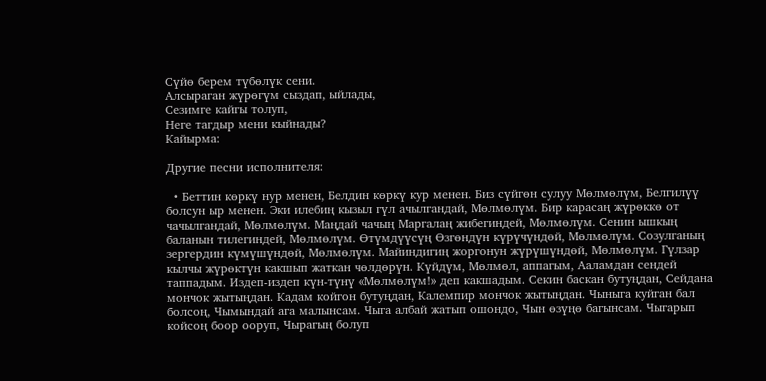Сүйө берем түбөлүк сени.
Алсыраган жүрөгүм сыздап, ыйлады,
Сезимге кайгы толуп,
Неге тагдыр мени кыйнады?
Кайырма:

Другие песни исполнителя:

  • Беттин көркү нур менен, Белдин көркү кур менен. Биз сүйгөн сулуу Мөлмөлүм, Белгилүү болсун ыр менен. Эки илебиң кызыл гүл ачылгандай, Мөлмөлүм. Бир карасаң жүрөккө от чачылгандай, Мөлмөлүм. Маңдай чачың Маргалаң жибегиндей, Мөлмөлүм. Сенин ышкың баланын тилегиндей, Мөлмөлүм. Өтүмдүүсүң Өзгөндүн күрүчүндөй, Мөлмөлүм. Созулганың зергердин күмүшүндөй, Мөлмөлүм. Майиндигиң жоргонун жүрүшүндөй, Мөлмөлүм. Гүлзар кылчы жүрөктүн какшып жаткан чөлдөрүн. Күйдүм, Мөлмөл, аппагым, Ааламдан сендей таппадым. Издеп-издеп күн-түнү «Мөлмөлүм!» деп какшадым. Секин баскан бутуңдан, Сейдана мончок жытыңдан. Кадам койгон бутуңдан, Калемпир мончок жытыңдан. Чыныга куйган бал болсоң, Чымындай ага малынсам. Чыга албай жатып ошондо, Чын өзүңө багынсам. Чыгарып койсоң боор ооруп, Чырагың болуп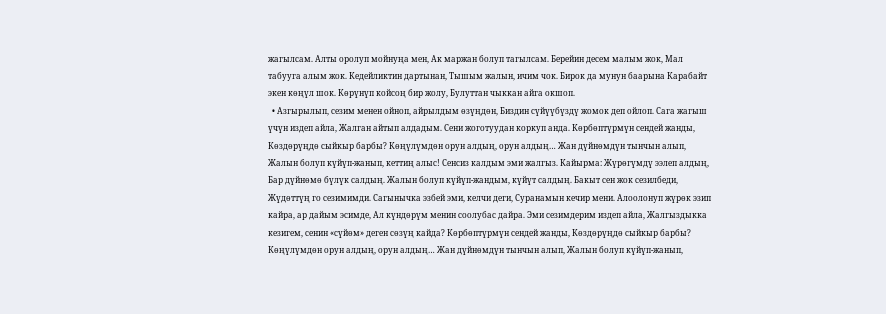жагылсам. Алты оролуп мойнуңа мен, Ак маржан болуп тагылсам. Берейин десем малым жок, Мал табууга алым жок. Кедейликтин дартынан, Тышым жалын, ичим чок. Бирок да мунун баарына Карабайт экен көңүл шок. Көрүнүп койсоң бир жолу, Булуттан чыккан айга окшоп.
  • Азгырылып, сезим менен ойноп, айрылдым өзүңдөн, Биздин сүйүүбүздү жомок деп ойлоп. Сага жагыш үчүн издеп айла, Жалган айтып алдадым. Сени жоготуудан коркуп анда. Көрбөптүрмүн сендей жанды, Көздөрүңдө сыйкыр барбы? Көңүлүмдөн орун алдың, орун алдың… Жан дүйнөмдүн тынчын алып, Жалын болуп күйүп-жанып, кеттиң алыс! Сенсиз калдым эми жалгыз. Кайырма: Жүрөгүмдү ээлеп алдың, Бар дүйнөмө бүлүк салдың. Жалын болуп күйүп-жандым, күйүт салдың. Бакыт сен жок сезилбеди, Жүдөттүң го сезимимди. Сагынычка эзбей эми, келчи деги, Суранамын кечир мени. Алоолонуп жүрөк эзип кайра, ар дайым эсимде, Ал күндөрүм менин соолубас дайра. Эми сезимдерим издеп айла, Жалгыздыкка кезигем, сенин «сүйөм» деген сөзүң кайда? Көрбөптүрмүн сендей жанды, Көздөрүңдө сыйкыр барбы? Көңүлүмдөн орун алдың, орун алдың… Жан дүйнөмдүн тынчын алып, Жалын болуп күйүп-жанып,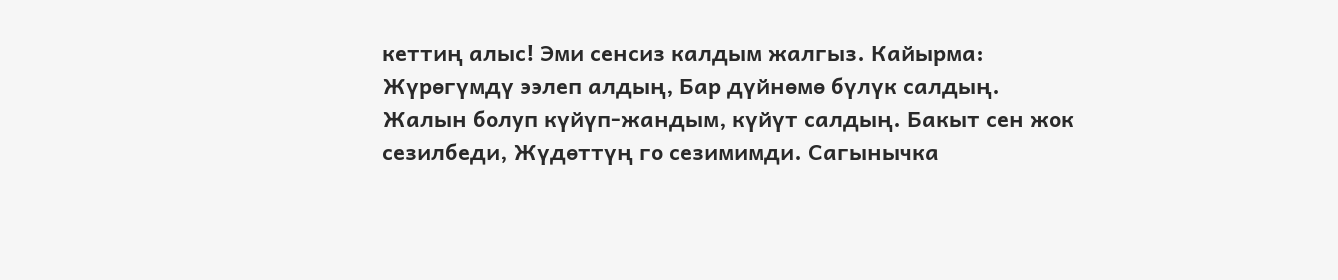кеттиң алыс! Эми сенсиз калдым жалгыз. Кайырма: Жүрөгүмдү ээлеп алдың, Бар дүйнөмө бүлүк салдың. Жалын болуп күйүп-жандым, күйүт салдың. Бакыт сен жок сезилбеди, Жүдөттүң го сезимимди. Сагынычка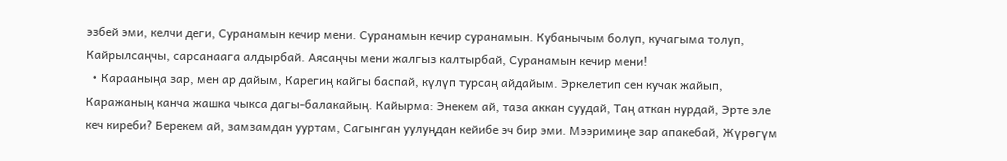эзбей эми, келчи деги, Суранамын кечир мени. Суранамын кечир суранамын. Кубанычым болуп, кучагыма толуп, Кайрылсаңчы, сарсанаага алдырбай. Аясаңчы мени жалгыз калтырбай, Суранамын кечир мени!
  • Карааныңа зар, мен ар дайым, Карегиң кайгы баспай, күлүп турсаң айдайым. Эркелетип сен кучак жайып, Каражаның канча жашка чыкса дагы-балакайың. Кайырма: Энекем ай, таза аккан суудай, Таң аткан нурдай, Эрте эле кеч киреби? Берекем ай, замзамдан ууртам, Сагынган уулуңдан кейибе эч бир эми. Мээримиңе зар апакебай, Жүрөгүм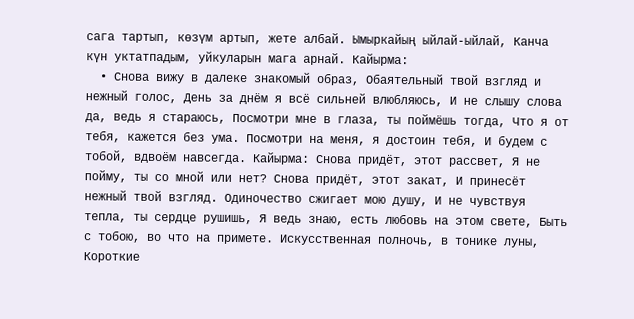сага тартып, көзүм артып, жете албай. Ымыркайың ыйлай-ыйлай, Канча күн уктатпадым, уйкуларын мага арнай. Кайырма:
  • Снова вижу в далеке знакомый образ, Обаятельный твой взгляд и нежный голос, День за днём я всё сильней влюбляюсь, И не слышу слова да, ведь я стараюсь, Посмотри мне в глаза, ты поймёшь тогда, Что я от тебя, кажется без ума. Посмотри на меня, я достоин тебя, И будем с тобой, вдвоём навсегда. Кайырма: Снова придёт, этот рассвет, Я не пойму, ты со мной или нет? Снова придёт, этот закат, И принесёт нежный твой взгляд. Одиночество сжигает мою душу, И не чувствуя тепла, ты сердце рушишь, Я ведь знаю, есть любовь на этом свете, Быть с тобою, во что на примете. Искусственная полночь, в тонике луны, Короткие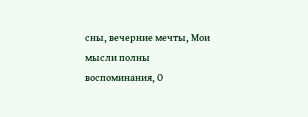сны, вечерние мечты, Мои мысли полны воспоминания, О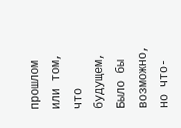прошлом или том, что будущем, Было бы возможно, но что-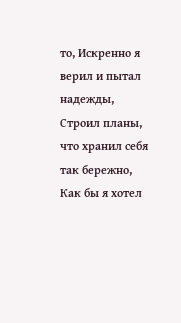то, Искренно я верил и пытал надежды, Строил планы, что хранил себя так бережно, Как бы я хотел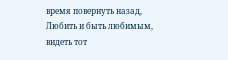время повернуть назад, Любить и быть любимым, видеть тот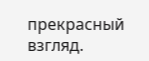прекрасный взгляд.